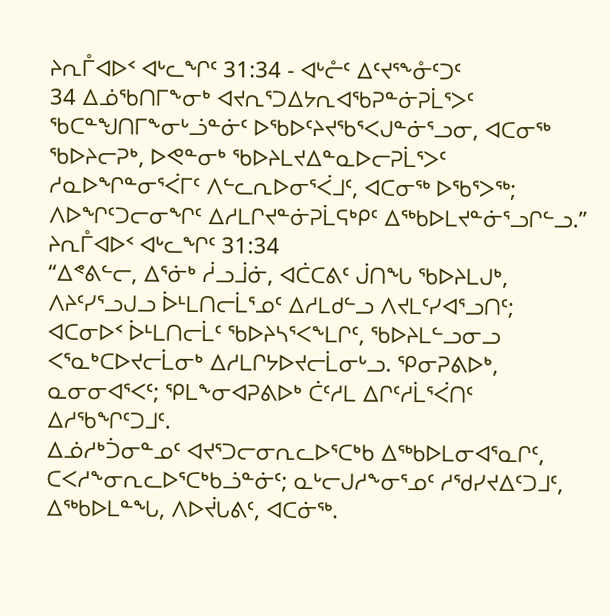ᔨᕆᒤᐊᐅᑉ ᐊᒡᓚᖏᑦ 31:34 - ᐊᒡᓔᑦ ᐃᑦᔪᕐᖕᓁᑦᑐᑦ
34 ᐃᓅᖃᑎᒥᖕᓂᒃ ᐊᔪᕆᕐᑐᐃᔭᕆᐊᖃᕈᓐᓃᕈᒫᕐᐳᑦ ᖃᑕᓐᖑᑎᒥᖕᓂᒡᓘᓐᓃᑦ ᐅᖃᐅᑦᔨᔪᖃᕐᐸᒍᓐᓃᕐᓗᓂ, ᐊᑕᓂᖅ ᖃᐅᔨᓕᕈᒃ, ᐅᕙᓐᓂᒃ ᖃᐅᔨᒪᔪᐃᓐᓇᐅᓕᕈᒫᕐᐳᑦ ᓱᓇᐅᖏᓐᓂᕐᐹᒥᑦ ᐱᓪᓚᕆᐅᓂᕐᐹᒧᑦ, ᐊᑕᓂᖅ ᐅᖃᕐᐳᖅ; ᐱᐅᖏᑦᑐᓕᓂᖏᑦ ᐃᓱᒪᒋᔪᓐᓃᕈᒫᕋᒃᑭᑦ ᐃᖅᑲᐅᒪᔪᓐᓃᕐᓗᒋᓪᓗ.”
ᔨᕆᒤᐊᐅᑉ ᐊᒡᓚᖏᑦ 31:34
“ᐃᕝᕕᓪᓕ, ᐃᕐᓃᒃ ᓲᓗᒨᓃ, ᐊᑖᑕᕕᑦ ᒎᑎᖓ ᖃᐅᔨᒪᒍᒃ, ᐱᔨᑦᓯᕐᓗᒍᓗ ᐆᒻᒪᑎᓕᒫᕐᓄᑦ ᐃᓱᒪᑯᓪᓗ ᐱᔪᒪᑦᓯᐊᕐᓗᑎᑦ; ᐊᑕᓂᐅᑉ ᐆᒻᒪᑎᓕᒫᑦ ᖃᐅᔨᓴᕐᐸᖕᒪᒋᑦ, ᖃᐅᔨᒪᓪᓗᓂᓗ ᐸᕐᓇᒃᑕᐅᔪᓕᒫᓂᒃ ᐃᓱᒪᒋᔭᐅᔪᓕᒫᓂᒡᓗ. ᕿᓂᕈᕕᐅᒃ, ᓇᓂᓂᐊᕐᐸᑦ; ᕿᒪᖕᓂᐊᕈᕕᐅᒃ ᑖᑦᓱᒪ ᐃᒋᑦᓱᒫᕐᐹᑎᑦ ᐃᓱᖃᖏᑦᑐᒧᑦ.
ᐃᓅᓱᒃᑑᓂᓐᓄᑦ ᐊᔪᕐᑐᓕᓂᕆᓚᐅᕐᑕᒃᑲ ᐃᖅᑲᐅᒪᓂᐊᕐᓇᒋᑦ, ᑕᐸᓱᖕᓂᕆᓚᐅᕐᑕᒃᑲᓘᓐᓃᑦ; ᓇᒡᓕᒍᓱᖕᓂᕐᓄᑦ ᓱᖁᓯᔪᐃᑦᑐᒧᑦ, ᐃᖅᑲᐅᒪᓐᖓ, ᐱᐅᔫᒐᕕᑦ, ᐊᑕᓃᖅ.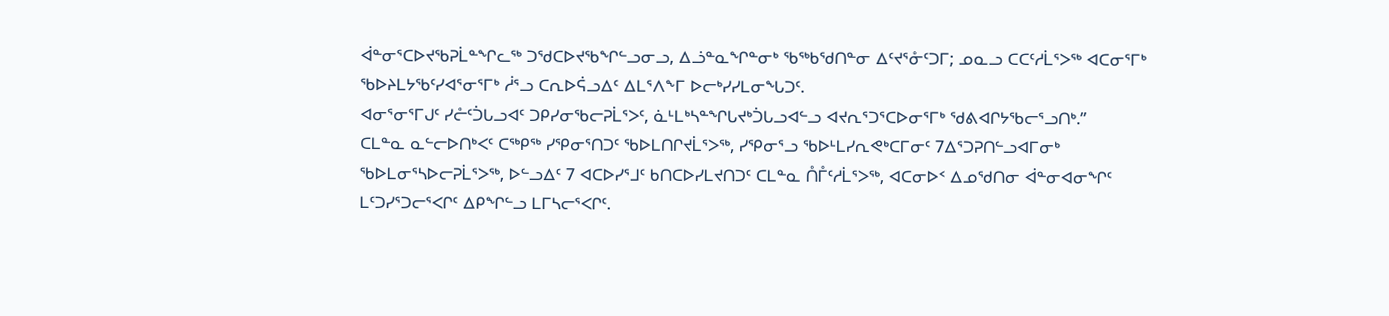ᐋᓐᓂᕐᑕᐅᔪᖃᕈᒫᓐᖏᓚᖅ ᑐᖁᑕᐅᔪᖃᖏᓪᓗᓂᓗ, ᐃᓘᓐᓇᖏᓐᓂᒃ ᖃᖅᑲᖁᑎᓐᓂ ᐃᑦᔪᕐᓁᑦᑐᒥ; ᓄᓇᓗ ᑕᑕᑦᓱᒫᕐᐳᖅ ᐊᑕᓂᕐᒥᒃ ᖃᐅᔨᒪᔭᖃᑦᓯᐊᕐᓂᕐᒥᒃ ᓲᕐᓗ ᑕᕆᐅᕌᓗᐃᑦ ᐃᒪᕐᐱᖕᒥ ᐅᓕᒃᓯᓯᒪᓂᖓᑐᑦ.
ᐊᓂᕐᓂᕐᒥᒍᑦ ᓯᓔᑦᑑᒐᓗᐊᑦ ᑐᑭᓯᓂᖃᓕᕈᒫᕐᐳᑦ, ᓈᒻᒪᒃᓴᓐᖏᒐᔪᒃᑑᒐᓗᐊᓪᓗ ᐊᔪᕆᕐᑐᕐᑕᐅᓂᕐᒥᒃ ᖁᕕᐊᒋᔭᖃᓕᕐᓗᑎᒃ.”
ᑕᒪᓐᓇ ᓇᓪᓕᐅᑎᒃᐸᑦ ᑕᖅᑭᖅ ᓯᕿᓂᕐᑎᑐᑦ ᖃᐅᒪᑎᒋᔪᒫᕐᐳᖅ, ᓯᕿᓂᕐᓗ ᖃᐅᒻᒪᓯᕆᕙᒃᑕᒥᓂᑦ 7ᐃᕐᑐᕈᑎᓪᓗᐊᒥᓂᒃ ᖃᐅᒪᓂᕐᓴᐅᓕᕈᒫᕐᐳᖅ, ᐅᓪᓗᐃᑦ 7 ᐊᑕᐅᓯᕐᒧᑦ ᑲᑎᑕᐅᓯᒪᔪᑎᑐᑦ ᑕᒪᓐᓇ ᑍᒤᑦᓱᒫᕐᐳᖅ, ᐊᑕᓂᐅᑉ ᐃᓄᖁᑎᓂ ᐋᓐᓂᐊᓂᖏᑦ ᒪᑦᑐᓯᕐᑐᓕᕐᐸᒋᑦ ᐃᑭᖏᓪᓗ ᒪᒥᓴᓕᕐᐸᒋᑦ.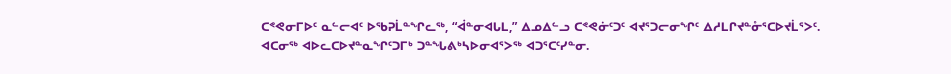ᑕᕝᕙᓂᒥᐅᑦ ᓇᓪᓕᐊᑦ ᐅᖃᕈᒫᓐᖏᓚᖅ, “ᐋᓐᓂᐊᒐᒪ,” ᐃᓄᐃᓪᓗ ᑕᕝᕙᓃᑦᑐᑦ ᐊᔪᕐᑐᓕᓂᖏᑦ ᐃᓱᒪᒋᔪᓐᓁᕐᑕᐅᔪᒫᕐᐳᑦ.
ᐊᑕᓂᖅ ᐊᐅᓚᑕᐅᔪᓐᓇᖏᑦᑐᒥᒃ ᑐᓐᖓᕕᒃᓴᐅᓂᐊᕐᐳᖅ ᐊᑐᕐᑕᑦᓯᓐᓂ.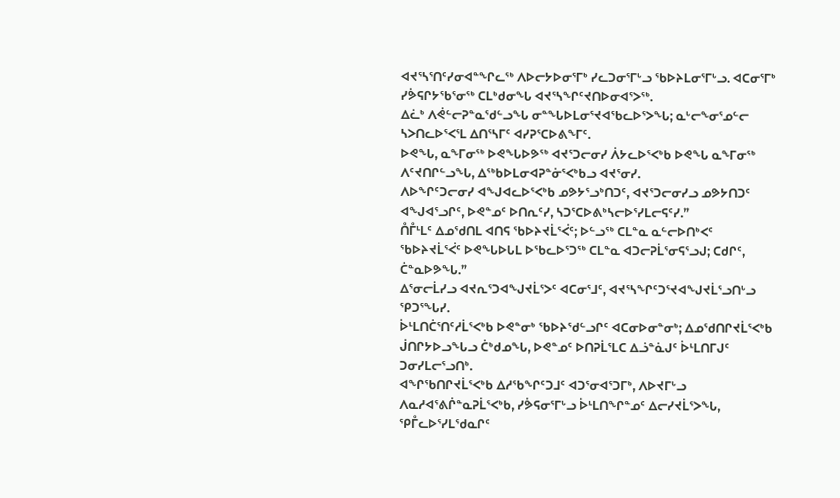ᐊᔪᕐᓴᕐᑎᑦᓯᓂᐊᓐᖏᓚᖅ ᐱᐅᓕᔭᐅᓂᕐᒥᒃ ᓯᓚᑐᓂᕐᒥᒡᓗ ᖃᐅᔨᒪᓂᕐᒥᒡᓗ. ᐊᑕᓂᕐᒥᒃ ᓯᕘᕋᒋᔭᖃᕐᓂᖅ ᑕᒪᒃᑯᓂᖓ ᐊᔪᕐᓴᖏᑦᔪᑎᐅᓂᐊᕐᐳᖅ.
ᐃᓛᒃ ᐱᕚᓪᓕᕈᓐᓇᖁᓪᓗᖓ ᓂᓐᖓᐅᒪᓂᕐᔪᐊᖃᓚᐅᕐᐳᖓ; ᓇᒡᓕᖕᓂᕐᓄᓪᓕ ᓴᐳᑎᓚᐅᕐᐸᕐᒪ ᐃᑎᕐᓴᒥᑦ ᐊᓯᕈᕐᑕᐅᕕᖕᒥᑦ.
ᐅᕙᖓ, ᓇᖕᒥᓂᖅ ᐅᕙᖓᐅᕗᖅ ᐊᔪᕐᑐᓕᓂᓯ ᐲᔭᓚᐅᕐᐸᒃᑲ ᐅᕙᖓ ᓇᖕᒥᓂᖅ ᐱᑦᔪᑎᒋᓪᓗᖓ, ᐃᖅᑲᐅᒪᓂᐊᕈᓐᓃᕐᐸᒃᑲᓗ ᐊᔪᕐᓂᓯ.
ᐱᐅᖏᑦᑐᓕᓂᓯ ᐊᖑᐊᓚᐅᕐᐸᒃᑲ ᓄᕗᔭᕐᓗᒃᑎᑐᑦ, ᐊᔪᕐᑐᓕᓂᓯᓗ ᓄᕗᔭᑎᑐᑦ ᐊᖑᐊᕐᓗᒋᑦ, ᐅᕙᓐᓄᑦ ᐅᑎᕆᑦᓯ, ᓴᑐᕐᑕᐅᕕᒃᓴᓕᐅᕐᓯᒪᓕᕋᑦᓯ.”
ᑍᒤᒻᒪᑦ ᐃᓄᖁᑎᒪ ᐊᑎᕋ ᖃᐅᔨᔪᒫᕐᐹᑦ; ᐅᓪᓗᖅ ᑕᒪᓐᓇ ᓇᓪᓕᐅᑎᒃᐸᑦ ᖃᐅᔨᔪᒫᕐᐹᑦ ᐅᕙᖓᐅᒐᒪ ᐅᖃᓚᐅᕐᑐᖅ ᑕᒪᓐᓇ ᐊᑐᓕᕈᒫᕐᓂᕋᕐᓗᒍ; ᑕᑯᒋᑦ, ᑖᓐᓇᐅᕗᖓ.”
ᐃᕐᓂᓕᒫᓯᓗ ᐊᔪᕆᕐᑐᐊᖑᔪᒫᕐᐳᑦ ᐊᑕᓂᕐᒧᑦ, ᐊᔪᕐᓴᖏᑦᑐᕐᔪᐊᖑᔪᒫᕐᓗᑎᒡᓗ ᕿᑐᕐᖓᓯ.
ᐆᒻᒪᑎᑖᕐᑎᑦᓱᒫᕐᐸᒃᑲ ᐅᕙᓐᓂᒃ ᖃᐅᔨᖁᓪᓗᒋᑦ ᐊᑕᓂᐅᓂᓐᓂᒃ; ᐃᓄᖁᑎᒋᔪᒫᕐᐸᒃᑲ ᒎᑎᒋᔭᐅᓗᖓᓗ ᑖᒃᑯᓄᖓ, ᐅᕙᓐᓄᑦ ᐅᑎᕈᒫᕐᒪᑕ ᐃᓘᓐᓈᒍᑦ ᐆᒻᒪᑎᒥᒍᑦ ᑐᓂᓯᒪᓕᕐᓗᑎᒃ.
ᐊᖏᖃᑎᒋᔪᒫᕐᐸᒃᑲ ᐃᓱᖃᖏᑦᑐᒧᑦ ᐊᑐᕐᓂᐊᕐᑐᒥᒃ, ᐱᐅᔪᒥᒡᓗ ᐱᓇᓱᐊᕐᕕᒌᓐᓇᕈᒫᕐᐸᒃᑲ, ᓯᕘᕋᓂᕐᒥᒡᓗ ᐆᒻᒪᑎᖏᓐᓄᑦ ᐃᓕᓯᔪᒫᕐᐳᖓ, ᕿᒤᓚᐅᕐᓯᒪᖁᓇᒋᑦ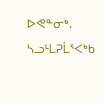ᐅᕙᓐᓂᒃ.
ᓴᓗᒻᒪᕈᒫᕐᐸᒃᑲ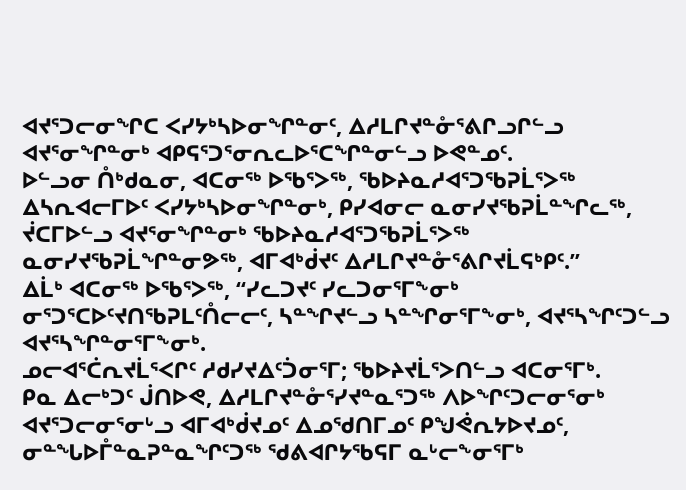ᐊᔪᕐᑐᓕᓂᖏᑕ ᐸᓯᔭᒃᓴᐅᓂᖏᓐᓂᑦ, ᐃᓱᒪᒋᔪᓐᓁᕐᕕᒋᓗᒋᓪᓗ ᐊᔪᕐᓂᖏᓐᓂᒃ ᐊᑭᕋᕐᑐᕐᓂᕆᓚᐅᕐᑕᖏᓐᓂᓪᓗ ᐅᕙᓐᓄᑦ.
ᐅᓪᓗᓂ ᑍᒃᑯᓇᓂ, ᐊᑕᓂᖅ ᐅᖃᕐᐳᖅ, ᖃᐅᔨᓇᓱᐊᕐᑐᖃᕈᒫᕐᐳᖅ ᐃᓴᕆᐊᓕᒥᐅᑦ ᐸᓯᔭᒃᓴᐅᓂᖏᓐᓂᒃ, ᑭᓯᐊᓂᓕ ᓇᓂᓯᔪᖃᕈᒫᓐᖏᓚᖅ, ᔫᑕᒥᐅᓪᓗ ᐊᔪᕐᓂᖏᓐᓂᒃ ᖃᐅᔨᓇᓱᐊᕐᑐᖃᕈᒫᕐᐳᖅ ᓇᓂᓯᔪᖃᕈᒫᖏᓐᓂᕗᖅ, ᐊᒥᐊᒃᑰᔪᑦ ᐃᓱᒪᒋᔪᓐᓁᕐᕕᒋᔪᒫᕋᒃᑭᑦ.”
ᐃᒫᒃ ᐊᑕᓂᖅ ᐅᖃᕐᐳᖅ, “ᓯᓚᑐᔪᑦ ᓯᓚᑐᓂᕐᒥᖕᓂᒃ ᓂᕐᑐᕐᑕᐅᑦᔪᑎᖃᕈᒪᑦᑍᓕᓕᑦ, ᓴᓐᖏᔪᓪᓗ ᓴᓐᖏᓂᕐᒥᖕᓂᒃ, ᐊᔪᕐᓴᖏᑦᑐᓪᓗ ᐊᔪᕐᓴᖏᓐᓂᕐᒥᖕᓂᒃ.
ᓄᓕᐊᕐᑖᕆᔪᒫᕐᐸᒋᑦ ᓱᑯᓯᔪᐃᑦᑑᓂᕐᒥ; ᖃᐅᔨᔪᒫᕐᐳᑎᓪᓗ ᐊᑕᓂᕐᒥᒃ.
ᑭᓇ ᐃᓕᒃᑐᑦ ᒎᑎᐅᕙ, ᐃᓱᒪᒋᔪᓐᓁᕐᓯᔪᓐᓇᕐᑐᖅ ᐱᐅᖏᑦᑐᓕᓂᕐᓂᒃ ᐊᔪᕐᑐᓕᓂᕐᓂᒡᓗ ᐊᒥᐊᒃᑰᔪᓄᑦ ᐃᓄᖁᑎᒥᓄᑦ ᑭᖑᕚᕆᔭᐅᔪᓄᑦ, ᓂᓐᖓᐅᒤᓐᓇᕈᓐᓇᖏᑦᑐᖅ ᖁᕕᐊᒋᔭᖃᕋᒥ ᓇᒡᓕᖕᓂᕐᒥᒃ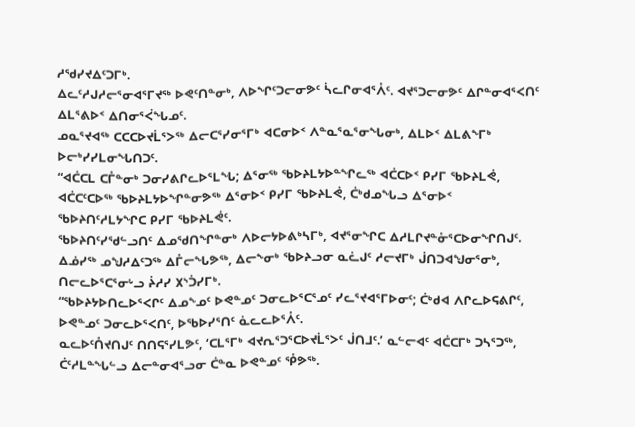ᓱᖁᓯᔪᐃᑦᑐᒥᒃ.
ᐃᓚᑦᓱᒍᓱᓕᕐᓂᐊᕐᒥᔪᖅ ᐅᕙᑦᑎᓐᓂᒃ, ᐱᐅᖏᑦᑐᓕᓂᕗᑦ ᓵᓚᒋᓂᐊᕐᐰᑦ. ᐊᔪᕐᑐᓕᓂᕗᑦ ᐃᒋᓐᓂᐊᕐᐸᑎᑦ ᐃᒪᕐᕕᐅᑉ ᐃᑎᓂᕐᐹᖓᓄᑦ.
ᓄᓇᕐᔪᐊᖅ ᑕᑕᑕᐅᔪᒫᕐᐳᖅ ᐃᓕᑕᕐᓯᓂᕐᒥᒃ ᐊᑕᓂᐅᑉ ᐱᓐᓇᕐᓇᕐᓂᖓᓂᒃ, ᐃᒪᐅᑉ ᐃᒪᕕᖕᒥᒃ ᐅᓕᒃᓯᓯᒪᓂᖓᑎᑐᑦ.
“ᐊᑖᑕᒪ ᑕᒤᓐᓂᒃ ᑐᓂᓯᕕᒋᓚᐅᕐᒪᖓ; ᐃᕐᓂᖅ ᖃᐅᔨᒪᔭᐅᓐᖏᓚᖅ ᐊᑖᑕᐅᑉ ᑭᓯᒥ ᖃᐅᔨᒪᕚ, ᐊᑖᑕᑦᑕᐅᖅ ᖃᐅᔨᒪᔭᐅᖏᓐᓂᕗᖅ ᐃᕐᓂᐅᑉ ᑭᓯᒥ ᖃᐅᔨᒪᕚ, ᑖᒃᑯᓄᖓᓗ ᐃᕐᓂᐅᑉ ᖃᐅᔨᑎᑦᓱᒪᔭᖏᑕ ᑭᓯᒥ ᖃᐅᔨᒪᕚᑦ.
ᖃᐅᔨᑎᑦᓯᖁᓪᓗᑎᑦ ᐃᓄᖁᑎᖏᓐᓂᒃ ᐱᐅᓕᔭᐅᕕᒃᓴᒥᒃ, ᐊᔪᕐᓂᖏᑕ ᐃᓱᒪᒋᔪᓐᓁᕐᑕᐅᓂᖏᑎᒍᑦ.
ᐃᓅᓯᖅ ᓄᖑᓱᐃᑦᑐᖅ ᐃᒤᓕᖓᕗᖅ, ᐃᓕᖕᓂᒃ ᖃᐅᔨᓗᓂ ᓇᓛᒍᑦ ᓱᓕᔪᒥᒃ ᒎᑎᑐᐊᖑᓂᕐᓂᒃ, ᑎᓕᓚᐅᕐᑕᕐᓂᒡᓗ ᔩᓱᓯ ᙭ᔅᑑᓯᒥᒃ.
“ᖃᐅᔨᔭᐅᑎᓚᐅᕐᐸᒋᑦ ᐃᓄᖕᓄᑦ ᐅᕙᓐᓄᑦ ᑐᓂᓚᐅᕐᑕᕐᓄᑦ ᓯᓚᕐᔪᐊᕐᒥᐅᓂᑦ; ᑖᒃᑯᐊ ᐱᒋᓚᐅᕋᕕᒋᑦ, ᐅᕙᓐᓄᑦ ᑐᓂᓚᐅᕐᐸᑎᑦ, ᐅᖃᐅᓯᕐᑎᑦ ᓈᓚᓚᐅᕐᐰᑦ.
ᓇᓚᐅᑦᑍᔪᑎᒍᑦ ᑎᑎᕋᕐᓯᒪᕗᑦ, ‘ᑕᒪᕐᒥᒃ ᐊᔪᕆᕐᑐᕐᑕᐅᔪᒫᕐᐳᑦ ᒎᑎᒧᑦ.’ ᓇᓪᓕᐊᑦ ᐊᑖᑕᒥᒃ ᑐᓴᕐᑐᖅ, ᑖᑦᓱᒪᓐᖓᓪᓗ ᐃᓕᓐᓂᐊᕐᓗᓂ ᑖᓐᓇ ᐅᕙᓐᓄᑦ ᕾᕗᖅ.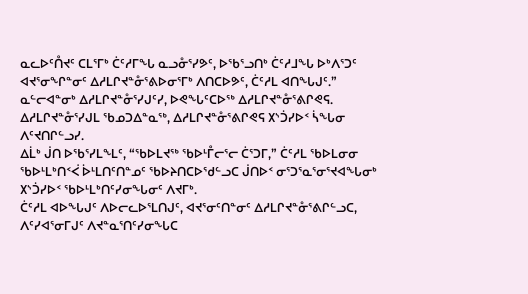ᓇᓚᐅᑦᑍᔪᑦ ᑕᒪᕐᒥᒃ ᑖᑦᓱᒥᖓ ᓇᓗᓁᕐᓯᕗᑦ, ᐅᖃᕐᓗᑎᒃ ᑖᑦᓱᒧᖓ ᐅᒃᐱᕐᑐᑦ ᐊᔪᕐᓂᖏᓐᓂᑦ ᐃᓱᒪᒋᔪᓐᓁᕐᕕᐅᓂᕐᒥᒃ ᐱᑎᑕᐅᕗᑦ, ᑖᑦᓱᒪ ᐊᑎᖓᒍᑦ.”
ᓇᓪᓕᐊᓐᓂᒃ ᐃᓱᒪᒋᔪᓐᓁᕐᓯᒍᑦᓯ, ᐅᕙᖓᑦᑕᐅᖅ ᐃᓱᒪᒋᔪᓐᓁᕐᕕᒋᕙᕋ. ᐃᓱᒪᒋᔪᓐᓁᕐᓯᒍᒪ ᖃᓄᑐᐃᓐᓇᖅ, ᐃᓱᒪᒋᔪᓐᓁᕐᕕᒋᕙᕋ ᙭ᔅᑑᓯᐅᑉ ᓵᖓᓂ ᐱᑦᔪᑎᒋᓪᓗᓯ.
ᐃᒫᒃ ᒎᑎ ᐅᖃᕐᓯᒪᖕᒪᑦ, “ᖃᐅᒪᔪᖅ ᖃᐅᒻᒤᓕᕐᓕ ᑖᕐᑐᒥ,” ᑖᑦᓱᒪ ᖃᐅᒪᓂᓂ ᖃᐅᒻᒪᒃᑎᑉᐹ ᐆᒻᒪᑎᑦᑎᓐᓄᑦ ᖃᐅᔨᑎᑕᐅᖁᓪᓗᑕ ᒎᑎᐅᑉ ᓂᕐᑐᕐᓇᕐᓂᕐᔪᐊᖓᓂᒃ ᙭ᔅᑑᓯᐅᑉ ᖃᐅᒻᒪᒃᑎᑦᓯᓂᖓᓂᑦ ᐱᔪᒥᒃ.
ᑖᑦᓱᒪ ᐊᐅᖓᒍᑦ ᐱᐅᓕᓚᐅᕐᒪᑎᒍᑦ, ᐊᔪᕐᓂᑦᑎᓐᓂᑦ ᐃᓱᒪᒋᔪᓐᓁᕐᕕᒋᓪᓗᑕ, ᐱᑦᓯᐊᕐᓂᒥᒍᑦ ᐱᔪᓐᓇᕐᑎᑦᓯᓂᖓᑕ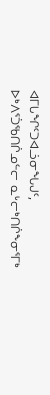ᐊᒥᒐᖏᑦᑐᐊᓘᓂᖓᒍᑦ,
ᐅᒃᐱᕐᑑᖃᑎᒌᓄᓪᓕ ᓇᒡᓕᒃᑎᒌᖕᓂᕐᒥᒃ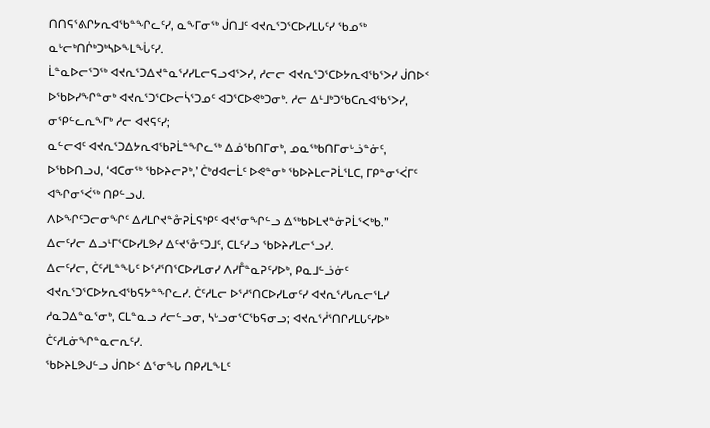ᑎᑎᕋᕐᕕᒋᔭᕆᐊᖃᓐᖏᓚᑦᓯ, ᓇᖕᒥᓂᖅ ᒎᑎᒧᑦ ᐊᔪᕆᕐᑐᕐᑕᐅᓯᒪᒐᑦᓯ ᖃᓄᖅ ᓇᒡᓕᒃᑎᒌᒃᑐᒃᓴᐅᖕᒪᖔᑦᓯ.
ᒫᓐᓇᐅᓕᕐᑐᖅ ᐊᔪᕆᕐᑐᐃᔪᓐᓇᕐᓯᓯᒪᓕᕋᓗᐊᕐᐳᓯ, ᓱᓕᓕ ᐊᔪᕆᕐᑐᕐᑕᐅᔭᕆᐊᖃᕐᐳᓯ ᒎᑎᐅᑉ ᐅᖃᐅᓯᖏᓐᓂᒃ ᐊᔪᕆᕐᑐᕐᑕᐅᓕᓵᕐᑐᓄᑦ ᐊᑐᕐᑕᐅᕙᒃᑐᓂᒃ. ᓱᓕ ᐃᒻᒧᒃᑐᖃᑕᕆᐊᖃᕐᐳᓯ, ᓂᕿᓪᓚᕆᖕᒥᒃ ᓱᓕ ᐊᔪᕋᑦᓯ;
ᓇᓪᓕᐊᑦ ᐊᔪᕆᕐᑐᐃᔭᕆᐊᖃᕈᒫᓐᖏᓚᖅ ᐃᓅᖃᑎᒥᓂᒃ, ᓄᓇᖅᑲᑎᒥᓂᒡᓘᓐᓃᑦ, ᐅᖃᐅᑎᓗᒍ, ‘ᐊᑕᓂᖅ ᖃᐅᔨᓕᕈᒃ,’ ᑖᒃᑯᐊᓕᒫᑦ ᐅᕙᓐᓂᒃ ᖃᐅᔨᒪᓕᕈᒫᕐᒪᑕ, ᒥᑭᓐᓂᕐᐹᒥᑦ ᐊᖏᓂᕐᐹᖅ ᑎᑭᓪᓗᒍ.
ᐱᐅᖏᑦᑐᓕᓂᖏᑦ ᐃᓱᒪᒋᔪᓐᓁᕈᒫᕋᒃᑭᑦ ᐊᔪᕐᓂᖏᓪᓗ ᐃᖅᑲᐅᒪᔪᓐᓃᕈᒫᕐᐸᒃᑲ.”
ᐃᓕᑦᓯᓕ ᐃᓗᒻᒥᕐᑕᐅᓯᒪᕗᓯ ᐃᑦᔪᕐᓁᑦᑐᒧᑦ, ᑕᒪᑦᓯᓗ ᖃᐅᔨᓯᒪᓕᕐᓗᓯ.
ᐃᓕᑦᓯᓕ, ᑖᑦᓱᒪᓐᖓᑦ ᐅᕐᓱᕐᑎᕐᑕᐅᓯᒪᓂᓯ ᐱᓯᒤᓐᓇᕈᑦᓯᐅᒃ, ᑭᓇᒧᓪᓘᓃᑦ ᐊᔪᕆᕐᑐᕐᑕᐅᔭᕆᐊᖃᕋᔭᓐᖏᓚᓯ. ᑖᑦᓱᒪᓕ ᐅᕐᓱᕐᑎᑕᐅᓯᒪᓂᑦᓯ ᐊᔪᕆᕐᓱᒐᕆᓕᕐᒪᓯ ᓱᓇᑐᐃᓐᓇᕐᓂᒃ, ᑕᒪᓐᓇᓗ ᓱᓕᓪᓗᓂ, ᓴᒡᓗᓂᕐᑕᖃᕋᓂᓗ; ᐊᔪᕆᕐᓲᕐᑎᒋᓯᒪᒐᑦᓯᐅᒃ ᑖᑦᓱᒪᓃᖏᓐᓇᓕᕆᑦᓯ.
ᖃᐅᔨᒪᕗᒍᓪᓗ ᒎᑎᐅᑉ ᐃᕐᓂᖓ ᑎᑭᓯᒪᖕᒪᑦ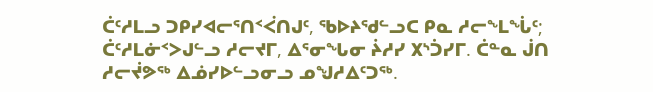ᑖᑦᓱᒪᓗ ᑐᑭᓯᐊᓕᕐᑎᑉᐹᑎᒍᑦ, ᖃᐅᔨᖁᓪᓗᑕ ᑭᓇ ᓱᓕᖕᒪᖔᑦ; ᑖᑦᓱᒪᓃᑉᐳᒍᓪᓗ ᓱᓕᔪᒥ, ᐃᕐᓂᖓᓂ ᔩᓱᓯ ᙭ᔅᑑᓯᒥ. ᑖᓐᓇ ᒎᑎ ᓱᓕᔫᕗᖅ ᐃᓅᓯᐅᓪᓗᓂᓗ ᓄᖑᓱᐃᑦᑐᖅ.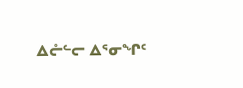ᐃᓔᓪᓕ ᐃᕐᓂᖏᑦ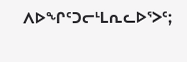ᐱᐅᖏᑦᑐᓕᒻᒪᕆᓚᐅᕐᐳᑦ;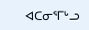ᐊᑕᓂᕐᒥᒡᓗ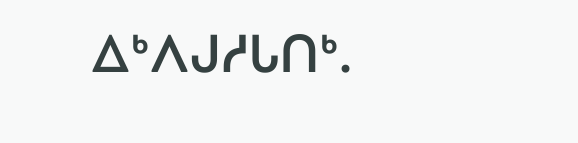ᐃᒃᐱᒍᓱᒐᑎᒃ.